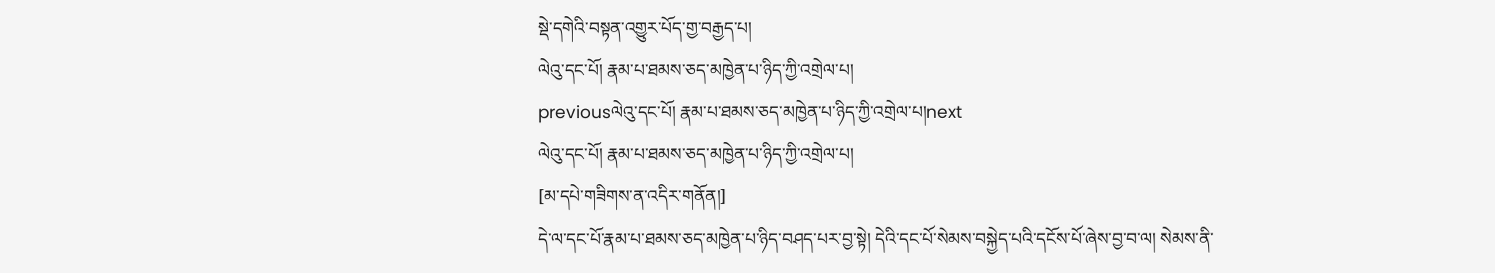སྡེ་དགེའི་བསྟན་འགྱུར་པོད་གྱ་བརྒྱད་པ།
ལེའུ་དང་པོ། རྣམ་པ་ཐམས་ཅད་མཁྱེན་པ་ཉིད་ཀྱི་འགྲེལ་པ།
previousལེའུ་དང་པོ། རྣམ་པ་ཐམས་ཅད་མཁྱེན་པ་ཉིད་ཀྱི་འགྲེལ་པ།next
ལེའུ་དང་པོ། རྣམ་པ་ཐམས་ཅད་མཁྱེན་པ་ཉིད་ཀྱི་འགྲེལ་པ།
[མ་དཔེ་གཟིགས་ན་འདིར་གནོན།]
དེ་ལ་དང་པོ་རྣམ་པ་ཐམས་ཅད་མཁྱེན་པ་ཉིད་བཤད་པར་བྱ་སྟེ། དེའི་དང་པོ་སེམས་བསྐྱེད་པའི་དངོས་པོ་ཞེས་བྱ་བ་ལ། སེམས་ནི་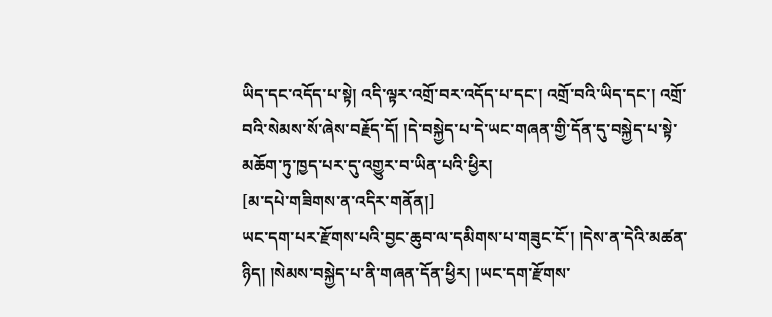ཡིད་དང་འདོད་པ་སྟེ། འདི་ལྟར་འགྲོ་བར་འདོད་པ་དང་། འགྲོ་བའི་ཡིད་དང་། འགྲོ་བའི་སེམས་སོ་ཞེས་བརྗོད་དོ། །དེ་བསྐྱེད་པ་དེ་ཡང་གཞན་གྱི་དོན་དུ་བསྐྱེད་པ་སྟེ་མཆོག་ཏུ་ཁྱད་པར་དུ་འགྱུར་བ་ཡིན་པའི་ཕྱིར།
[མ་དཔེ་གཟིགས་ན་འདིར་གནོན།]
ཡང་དག་པར་རྫོགས་པའི་བྱང་ཆུབ་ལ་དམིགས་པ་གཟུང་ངོ་། །དེས་ན་དེའི་མཚན་ཉིད། །སེམས་བསྐྱེད་པ་ནི་གཞན་དོན་ཕྱིར། །ཡང་དག་རྫོགས་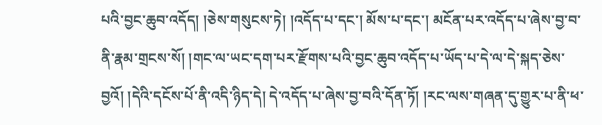པའི་བྱང་ཆུབ་འདོད། །ཅེས་གསུངས་ཏེ། །འདོད་པ་དང་། མོས་པ་དང་། མངོན་པར་འདོད་པ་ཞེས་བྱ་བ་ནི་རྣམ་གྲངས་སོ། །གང་ལ་ཡང་དག་པར་རྫོགས་པའི་བྱང་ཆུབ་འདོད་པ་ཡོད་པ་དེ་ལ་དེ་སྐད་ཅེས་བྱའོ། །དེའི་དངོས་པོ་ནི་འདི་ཉིད་དེ། དེ་འདོད་པ་ཞེས་བྱ་བའི་དོན་ཏོ། །རང་ལས་གཞན་དུ་གྱུར་པ་ནི་ཕ་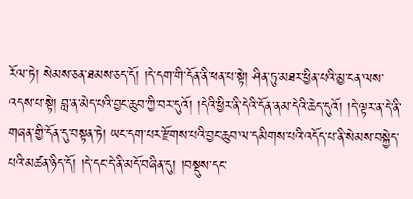རོལ་ཏེ། སེམས་ཅན་ཐམས་ཅད་དོ། །དེ་དག་གི་དོན་ནི་ཕན་པ་སྟེ། ཤིན་ཏུ་མཐར་ཕྱིན་པའི་མྱ་ངན་ལས་འདས་པ་སྟེ། བླ་ན་མེད་པའི་བྱང་ཆུབ་ཀྱི་བར་དུའོ། །དེའི་ཕྱིར་ནི་དེའི་དོན་ནམ་དེའི་ཆེད་དུའོ། །དེ་ལྟར་ན་དེ་ནི་གཞན་གྱི་དོན་དུ་བསྟན་ཏེ། ཡང་དག་པར་རྫོགས་པའི་བྱང་ཆུབ་ལ་དམིགས་པའི་འདོད་པ་ནི་སེམས་བསྐྱེད་པའི་མཚན་ཉིད་དོ། །དེ་དང་དེ་ནི་མདོ་བཞིན་དུ། །བསྡུས་དང་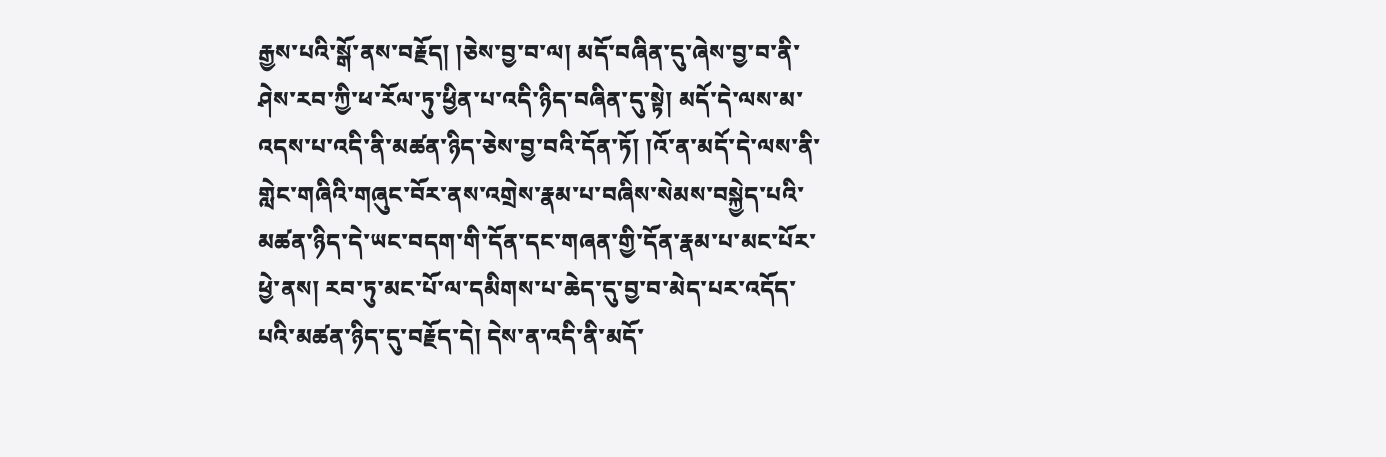རྒྱས་པའི་སྒོ་ནས་བརྗོད། །ཅེས་བྱ་བ་ལ། མདོ་བཞིན་དུ་ཞེས་བྱ་བ་ནི་ཤེས་རབ་ཀྱི་ཕ་རོལ་ཏུ་ཕྱིན་པ་འདི་ཉིད་བཞིན་དུ་སྟེ། མདོ་དེ་ལས་མ་འདས་པ་འདི་ནི་མཚན་ཉིད་ཅེས་བྱ་བའི་དོན་ཏོ། །འོ་ན་མདོ་དེ་ལས་ནི་གླེང་གཞིའི་གཞུང་བོར་ནས་འགྲེས་རྣམ་པ་བཞིས་སེམས་བསྐྱེད་པའི་མཚན་ཉིད་དེ་ཡང་བདག་གི་དོན་དང་གཞན་གྱི་དོན་རྣམ་པ་མང་པོར་ཕྱེ་ནས། རབ་ཏུ་མང་པོ་ལ་དམིགས་པ་ཆེད་དུ་བྱ་བ་མེད་པར་འདོད་པའི་མཚན་ཉིད་དུ་བརྗོད་དེ། དེས་ན་འདི་ནི་མདོ་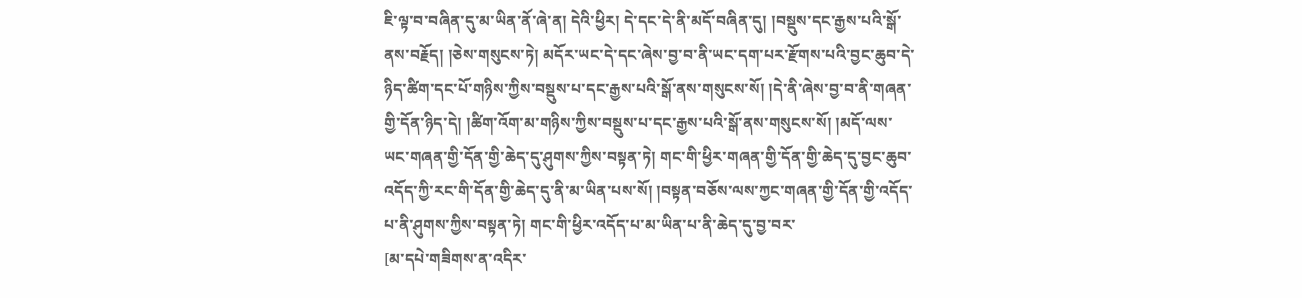ཇི་ལྟ་བ་བཞིན་དུ་མ་ཡིན་ནོ་ཞེ་ན། དེའི་ཕྱིར། དེ་དང་དེ་ནི་མདོ་བཞིན་དུ། །བསྡུས་དང་རྒྱས་པའི་སྒོ་ནས་བརྗོད། །ཅེས་གསུངས་ཏེ། མདོར་ཡང་དེ་དང་ཞེས་བྱ་བ་ནི་ཡང་དག་པར་རྫོགས་པའི་བྱང་ཆུབ་དེ་ཉིད་ཚིག་དང་པོ་གཉིས་ཀྱིས་བསྡུས་པ་དང་རྒྱས་པའི་སྒོ་ནས་གསུངས་སོ། །དེ་ནི་ཞེས་བྱ་བ་ནི་གཞན་གྱི་དོན་ཉིད་དེ། །ཚིག་འོག་མ་གཉིས་ཀྱིས་བསྡུས་པ་དང་རྒྱས་པའི་སྒོ་ནས་གསུངས་སོ། །མདོ་ལས་ཡང་གཞན་གྱི་དོན་གྱི་ཆེད་དུ་ཤུགས་ཀྱིས་བསྟན་ཏེ། གང་གི་ཕྱིར་གཞན་གྱི་དོན་གྱི་ཆེད་དུ་བྱང་ཆུབ་འདོད་ཀྱི་རང་གི་དོན་གྱི་ཆེད་དུ་ནི་མ་ཡིན་པས་སོ། །བསྟན་བཅོས་ལས་ཀྱང་གཞན་གྱི་དོན་གྱི་འདོད་པ་ནི་ཤུགས་ཀྱིས་བསྟན་ཏེ། གང་གི་ཕྱིར་འདོད་པ་མ་ཡིན་པ་ནི་ཆེད་དུ་བྱ་བར་
[མ་དཔེ་གཟིགས་ན་འདིར་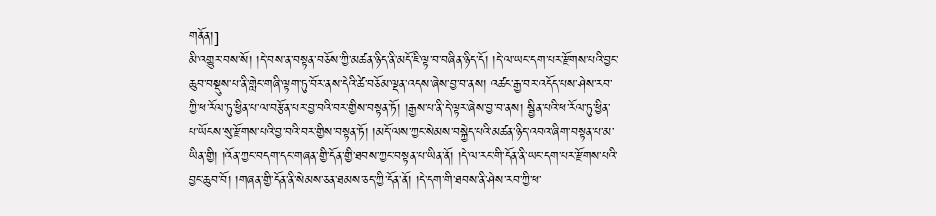གནོན།]
མི་འགྱུར་བས་སོ། །དེ་བས་ན་བསྟན་བཅོས་ཀྱི་མཚན་ཉིད་ནི་མདོ་ཇི་ལྟ་བ་བཞིན་ཉིད་དོ། །དེ་ལ་ཡང་དག་པར་རྫོགས་པའི་བྱང་ཆུབ་བསྡུས་པ་ནི་གླེང་གཞི་ལྟག་ཏུ་བོར་ནས་དེའི་ཚེ་བཅོམ་ལྡན་འདས་ཞེས་བྱ་བ་ནས། འཚང་རྒྱ་བར་འདོད་པས་ཤེས་རབ་ཀྱི་ཕ་རོལ་ཏུ་ཕྱིན་པ་ལ་བརྩོན་པར་བྱ་བའི་བར་གྱིས་བསྟན་ཏོ། །རྒྱས་པ་ནི་དེ་ལྟར་ཞེས་བྱ་བ་ནས། སྦྱིན་པའི་ཕ་རོལ་ཏུ་ཕྱིན་པ་ཡོངས་སུ་རྫོགས་པའི་བྱ་བའི་བར་གྱིས་བསྟན་ཏོ། །མདོ་ལས་ཀྱང་སེམས་བསྐྱེད་པའི་མཚན་ཉིད་འབའ་ཞིག་བསྟན་པ་མ་ཡིན་གྱི། །འོན་ཀྱང་བདག་དང་གཞན་གྱི་དོན་གྱི་ཐབས་ཀྱང་བསྟན་པ་ཡིན་ནོ། །དེ་ལ་རང་གི་དོན་ནི་ཡང་དག་པར་རྫོགས་པའི་བྱང་ཆུབ་བོ། །གཞན་གྱི་དོན་ནི་སེམས་ཅན་ཐམས་ཅད་ཀྱི་དོན་ནོ། །དེ་དག་གི་ཐབས་ནི་ཤེས་རབ་ཀྱི་ཕ་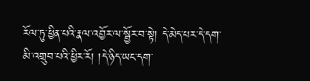རོལ་ཏུ་ཕྱིན་པའི་རྣལ་འབྱོར་ལ་སྦྱོར་བ་སྟེ། དེ་མེད་པར་དེ་དག་མི་འགྲུབ་པའི་ཕྱིར་རོ། །དེ་ཉིད་ཡང་དག་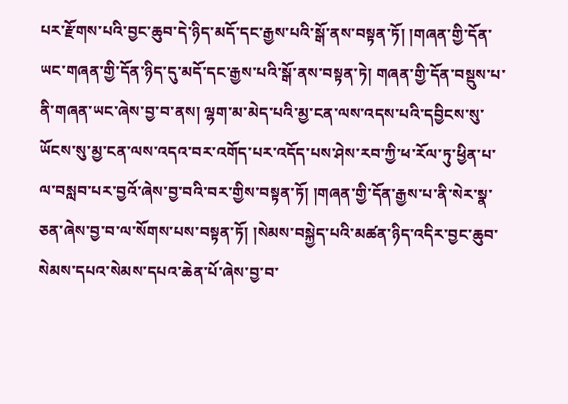པར་རྫོགས་པའི་བྱང་ཆུབ་དེ་ཉིད་མདོ་དང་རྒྱས་པའི་སྒོ་ནས་བསྟན་ཏོ། །གཞན་གྱི་དོན་ཡང་གཞན་གྱི་དོན་ཉིད་དུ་མདོ་དང་རྒྱས་པའི་སྒོ་ནས་བསྟན་ཏེ། གཞན་གྱི་དོན་བསྡུས་པ་ནི་གཞན་ཡང་ཞེས་བྱ་བ་ནས། ལྷག་མ་མེད་པའི་མྱ་ངན་ལས་འདས་པའི་དབྱིངས་སུ་ཡོངས་སུ་མྱ་ངན་ལས་འདའ་བར་འགོད་པར་འདོད་པས་ཤེས་རབ་ཀྱི་ཕ་རོལ་ཏུ་ཕྱིན་པ་ལ་བསླབ་པར་བྱའོ་ཞེས་བྱ་བའི་བར་གྱིས་བསྟན་ཏོ། །གཞན་གྱི་དོན་རྒྱས་པ་ནི་སེར་སྣ་ཅན་ཞེས་བྱ་བ་ལ་སོགས་པས་བསྟན་ཏོ། །སེམས་བསྐྱེད་པའི་མཚན་ཉིད་འདིར་བྱང་ཆུབ་སེམས་དཔའ་སེམས་དཔའ་ཆེན་པོ་ཞེས་བྱ་བ་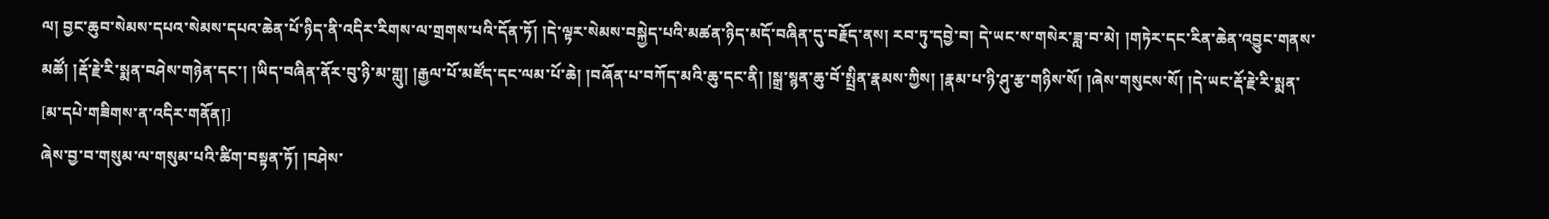ལ། བྱང་ཆུབ་སེམས་དཔའ་སེམས་དཔའ་ཆེན་པོ་ཉིད་ནི་འདིར་རིགས་ལ་གྲགས་པའི་དོན་ཏོ། །དེ་ལྟར་སེམས་བསྐྱེད་པའི་མཚན་ཉིད་མདོ་བཞིན་དུ་བརྗོད་ནས། རབ་ཏུ་དབྱེ་བ། དེ་ཡང་ས་གསེར་ཟླ་བ་མེ། །གཏེར་དང་རིན་ཆེན་འབྱུང་གནས་མཚོ། །རྡོ་རྗེ་རི་སྨན་བཤེས་གཉེན་དང་། །ཡིད་བཞིན་ནོར་བུ་ཉི་མ་གླུ། །རྒྱལ་པོ་མཛོད་དང་ལམ་པོ་ཆེ། །བཞོན་པ་བཀོད་མའི་ཆུ་དང་ནི། །སྒྲ་སྙན་ཆུ་བོ་སྤྲིན་རྣམས་ཀྱིས། །རྣམ་པ་ཉི་ཤུ་རྩ་གཉིས་སོ། །ཞེས་གསུངས་སོ། །དེ་ཡང་རྡོ་རྗེ་རི་སྨན་
[མ་དཔེ་གཟིགས་ན་འདིར་གནོན།]
ཞེས་བྱ་བ་གསུམ་ལ་གསུམ་པའི་ཚིག་བསྟན་ཏོ། །བཤེས་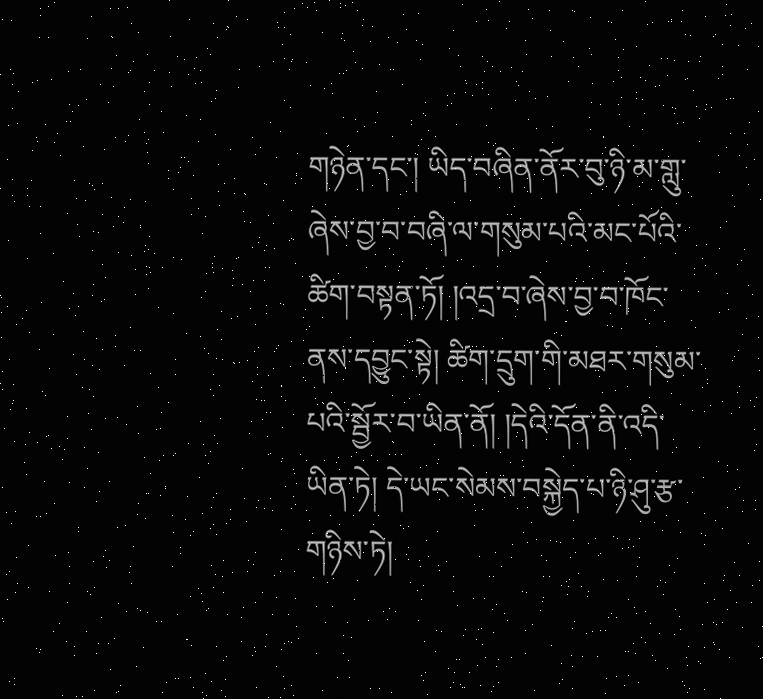གཉེན་དང་། ཡིད་བཞིན་ནོར་བུ་ཉི་མ་གླུ་ཞེས་བྱ་བ་བཞི་ལ་གསུམ་པའི་མང་པོའི་ཚིག་བསྟན་ཏོ། །འདྲ་བ་ཞེས་བྱ་བ་ཁོང་ནས་དབྱུང་སྟེ། ཚིག་དྲུག་གི་མཐར་གསུམ་པའི་སྦྱོར་བ་ཡིན་ནོ། །དེའི་དོན་ནི་འདི་ཡིན་ཏེ། དེ་ཡང་སེམས་བསྐྱེད་པ་ཉི་ཤུ་རྩ་གཉིས་ཏེ།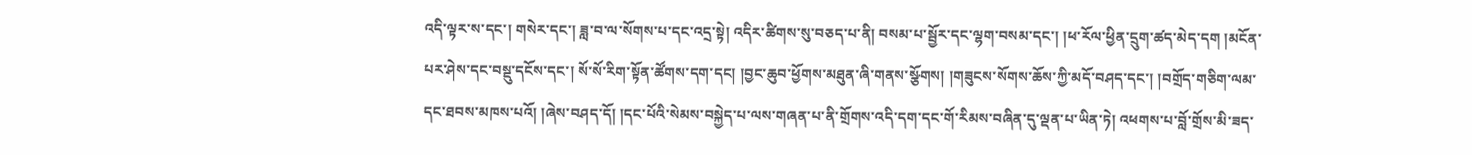འདི་ལྟར་ས་དང་། གསེར་དང་། ཟླ་བ་ལ་སོགས་པ་དང་འདྲ་སྟེ། འདིར་ཚིགས་སུ་བཅད་པ་ནི། བསམ་པ་སྦྱོར་དང་ལྷག་བསམ་དང་། །ཕ་རོལ་ཕྱིན་དྲུག་ཚད་མེད་དག །མངོན་པར་ཤེས་དང་བསྡུ་དངོས་དང་། སོ་སོ་རིག་སྟོན་ཚོགས་དག་དང། །བྱང་ཆུབ་ཕྱོགས་མཐུན་ཞི་གནས་སྩོགས། །གཟུངས་སོགས་ཆོས་ཀྱི་མདོ་བཤད་དང་། །བགྲོད་གཅིག་ལམ་དང་ཐབས་མཁས་པའོ། །ཞེས་བཤད་དོ། །དང་པོའི་སེམས་བསྐྱེད་པ་ལས་གཞན་པ་ནི་གྲོགས་འདི་དག་དང་གོ་རིམས་བཞིན་དུ་ལྡན་པ་ཡིན་ཏེ། འཕགས་པ་བློ་གྲོས་མི་ཟད་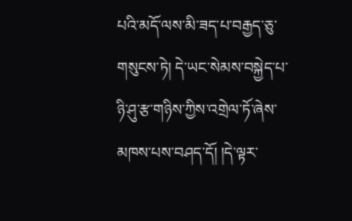པའི་མདོ་ལས་མི་ཟད་པ་བརྒྱད་ཅུ་གསུངས་ཏེ། དེ་ཡང་སེམས་བསྐྱེད་པ་ཉི་ཤུ་རྩ་གཉིས་ཀྱིས་འགྲེལ་ཏོ་ཞེས་མཁས་པས་བཤད་དོ། །དེ་ལྟར་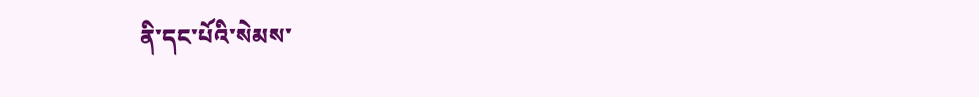ནི་དང་པོའི་སེམས་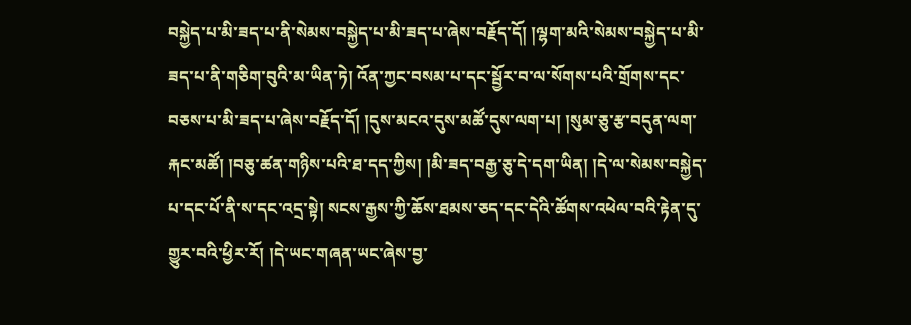བསྐྱེད་པ་མི་ཟད་པ་ནི་སེམས་བསྐྱེད་པ་མི་ཟད་པ་ཞེས་བརྗོད་དོ། །ལྷག་མའི་སེམས་བསྐྱེད་པ་མི་ཟད་པ་ནི་གཅིག་བུའི་མ་ཡིན་ཏེ། འོན་ཀྱང་བསམ་པ་དང་སྦྱོར་བ་ལ་སོགས་པའི་གྲོགས་དང་བཅས་པ་མི་ཟད་པ་ཞེས་བརྗོད་དོ། །དུས་མངའ་དུས་མཚོ་དུས་ལག་པ། །སུམ་ཅུ་རྩ་བདུན་ལག་རྐང་མཚོ། །བཅུ་ཚན་གཉིས་པའི་ཐ་དད་ཀྱིས། །མི་ཟད་བརྒྱ་ཅུ་དེ་དག་ཡིན། །དེ་ལ་སེམས་བསྐྱེད་པ་དང་པོ་ནི་ས་དང་འདྲ་སྟེ། སངས་རྒྱས་ཀྱི་ཆོས་ཐམས་ཅད་དང་དེའི་ཚོགས་འཕེལ་བའི་རྟེན་དུ་གྱུར་བའི་ཕྱིར་རོ། །དེ་ཡང་གཞན་ཡང་ཞེས་བྱ་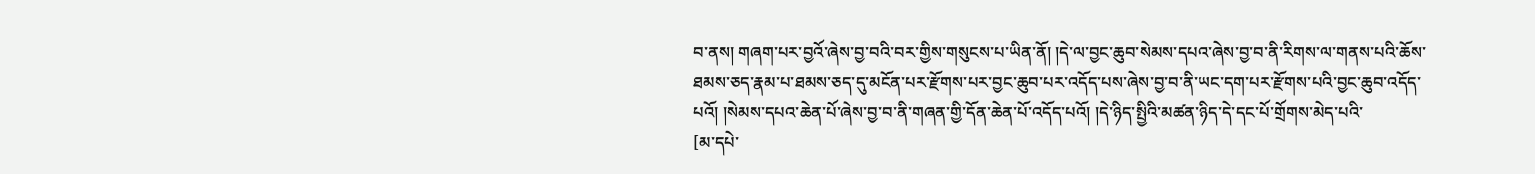བ་ནས། གཞག་པར་བྱའོ་ཞེས་བྱ་བའི་བར་གྱིས་གསུངས་པ་ཡིན་ནོ། །དེ་ལ་བྱང་ཆུབ་སེམས་དཔའ་ཞེས་བྱ་བ་ནི་རིགས་ལ་གནས་པའི་ཆོས་ཐམས་ཅད་རྣམ་པ་ཐམས་ཅད་དུ་མངོན་པར་རྫོགས་པར་བྱང་ཆུབ་པར་འདོད་པས་ཞེས་བྱ་བ་ནི་ཡང་དག་པར་རྫོགས་པའི་བྱང་ཆུབ་འདོད་པའོ། །སེམས་དཔའ་ཆེན་པོ་ཞེས་བྱ་བ་ནི་གཞན་གྱི་དོན་ཆེན་པོ་འདོད་པའོ། །དེ་ཉིད་སྤྱིའི་མཚན་ཉིད་དེ་དང་པོ་གྲོགས་མེད་པའི་
[མ་དཔེ་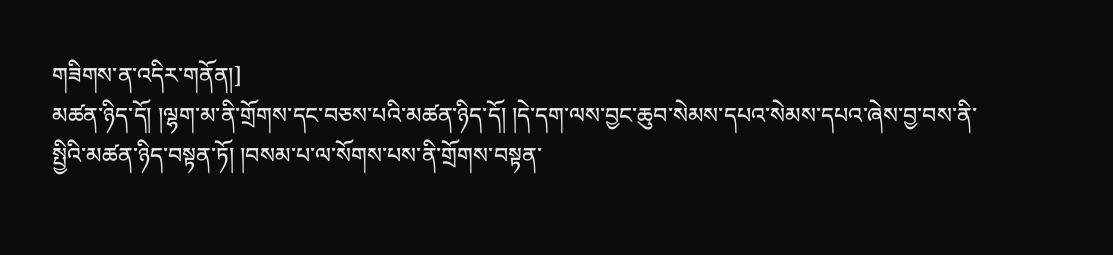གཟིགས་ན་འདིར་གནོན།]
མཚན་ཉིད་དོ། །ལྷག་མ་ནི་གྲོགས་དང་བཅས་པའི་མཚན་ཉིད་དོ། །དེ་དག་ལས་བྱང་ཆུབ་སེམས་དཔའ་སེམས་དཔའ་ཞེས་བྱ་བས་ནི་སྤྱིའི་མཚན་ཉིད་བསྟན་ཏོ། །བསམ་པ་ལ་སོགས་པས་ནི་གྲོགས་བསྟན་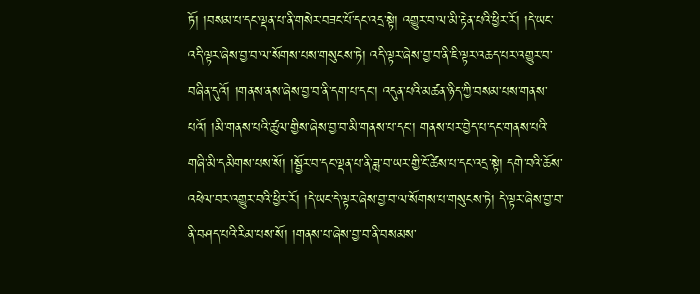ཏོ། །བསམ་པ་དང་ལྡན་པ་ནི་གསེར་བཟང་པོ་དང་འདྲ་སྟེ། འགྱུར་བ་ལ་མི་རྟེན་པའི་ཕྱིར་རོ། །དེ་ཡང་འདི་ལྟར་ཞེས་བྱ་བ་ལ་སོགས་པས་གསུངས་ཏེ། འདི་ལྟར་ཞེས་བྱ་བ་ནི་ཇི་ལྟར་འཆད་པར་འགྱུར་བ་བཞིན་དུའོ། །གནས་ནས་ཞེས་བྱ་བ་ནི་དག་པ་དང་། འདུན་པའི་མཚན་ཉིད་ཀྱི་བསམ་པས་གནས་པའོ། །མི་གནས་པའི་ཚུལ་གྱིས་ཞེས་བྱ་བ་མི་གནས་པ་དང་། གནས་པར་བྱེད་པ་དང་གནས་པའི་གཞི་མི་དམིགས་པས་སོ། །སྦྱོར་བ་དང་ལྡན་པ་ནི་ཟླ་བ་ཡར་གྱི་ངོ་ཚེས་པ་དང་འདྲ་སྟེ། དགེ་བའི་ཆོས་འཕེལ་བར་འགྱུར་བའི་ཕྱིར་རོ། །དེ་ཡང་དེ་ལྟར་ཞེས་བྱ་བ་ལ་སོགས་པ་གསུངས་ཏེ། དེ་ལྟར་ཞེས་བྱ་བ་ནི་བཤད་པའི་རིམ་པས་སོ། །གནས་པ་ཞེས་བྱ་བ་ནི་བསམས་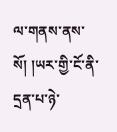ལ་གནས་ནས་སོ། །ཡར་གྱི་ངོ་ནི་དྲན་པ་ཉེ་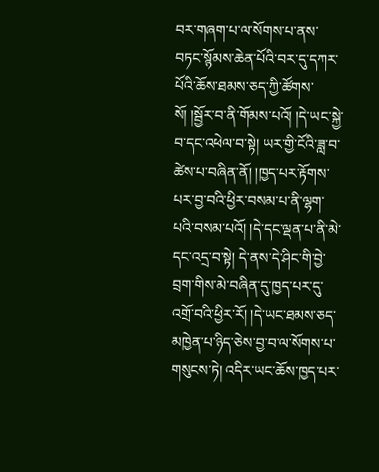བར་གཞག་པ་ལ་སོགས་པ་ནས་བཏང་སྙོམས་ཆེན་པོའི་བར་དུ་དཀར་པོའི་ཆོས་ཐམས་ཅད་ཀྱི་ཚོགས་སོ། །སྦྱོར་བ་ནི་གོམས་པའོ། །དེ་ཡང་སྐྱེ་བ་དང་འཕེལ་བ་སྟེ། ཡར་གྱི་ངོའི་ཟླ་བ་ཚེས་པ་བཞིན་ནོ། །ཁྱད་པར་རྟོགས་པར་བྱ་བའི་ཕྱིར་བསམ་པ་ནི་ལྷག་པའི་བསམ་པའོ། །དེ་དང་ལྡན་པ་ནི་མེ་དང་འདྲ་བ་སྟེ། དེ་ནས་དེ་ཤིང་གི་བྱེ་བྲག་གིས་མེ་བཞིན་དུ་ཁྱད་པར་དུ་འགྲོ་བའི་ཕྱིར་རོ། །དེ་ཡང་ཐམས་ཅད་མཁྱེན་པ་ཉིད་ཅེས་བྱ་བ་ལ་སོགས་པ་གསུངས་ཏེ། འདིར་ཡང་ཆོས་ཁྱད་པར་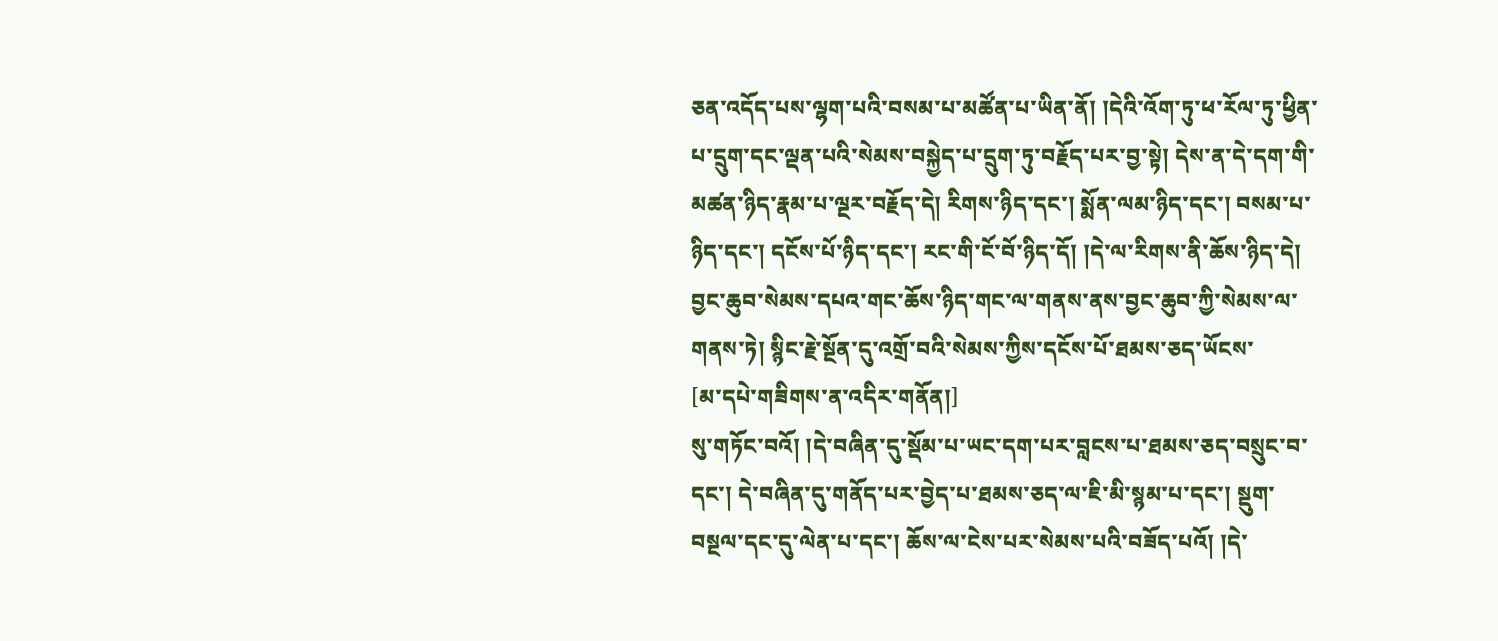ཅན་འདོད་པས་ལྷག་པའི་བསམ་པ་མཚོན་པ་ཡིན་ནོ། །དེའི་འོག་ཏུ་ཕ་རོལ་ཏུ་ཕྱིན་པ་དྲུག་དང་ལྡན་པའི་སེམས་བསྐྱེད་པ་དྲུག་ཏུ་བརྗོད་པར་བྱ་སྟེ། དེས་ན་དེ་དག་གི་མཚན་ཉིད་རྣམ་པ་ལྔར་བརྗོད་དེ། རིགས་ཉིད་དང་། སྨོན་ལམ་ཉིད་དང་། བསམ་པ་ཉིད་དང་། དངོས་པོ་ཉིད་དང་། རང་གི་ངོ་བོ་ཉིད་དོ། །དེ་ལ་རིགས་ནི་ཆོས་ཉིད་དེ། བྱང་ཆུབ་སེམས་དཔའ་གང་ཆོས་ཉིད་གང་ལ་གནས་ནས་བྱང་ཆུབ་ཀྱི་སེམས་ལ་གནས་ཏེ། སྙིང་རྗེ་སྔོན་དུ་འགྲོ་བའི་སེམས་ཀྱིས་དངོས་པོ་ཐམས་ཅད་ཡོངས་
[མ་དཔེ་གཟིགས་ན་འདིར་གནོན།]
སུ་གཏོང་བའོ། །དེ་བཞིན་དུ་སྡོམ་པ་ཡང་དག་པར་བླངས་པ་ཐམས་ཅད་བསྲུང་བ་དང་། དེ་བཞིན་དུ་གནོད་པར་བྱེད་པ་ཐམས་ཅད་ལ་ཇི་མི་སྙམ་པ་དང་། སྡུག་བསྔལ་དང་དུ་ལེན་པ་དང་། ཆོས་ལ་ངེས་པར་སེམས་པའི་བཟོད་པའོ། །དེ་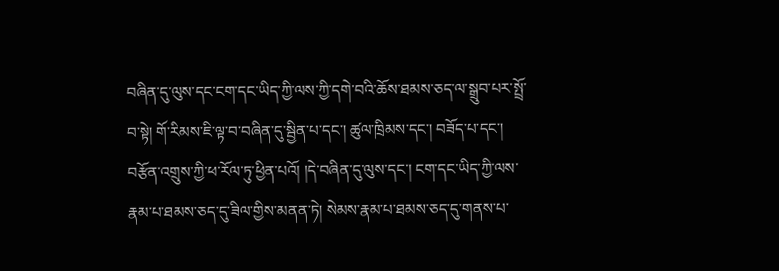བཞིན་དུ་ལུས་དང་ངག་དང་ཡིད་ཀྱི་ལས་ཀྱི་དགེ་བའི་ཆོས་ཐམས་ཅད་ལ་སྒྲུབ་པར་སྤྲོ་བ་སྟེ། གོ་རིམས་ཇི་ལྟ་བ་བཞིན་དུ་སྦྱིན་པ་དང་། ཚུལ་ཁྲིམས་དང་། བཟོད་པ་དང་། བརྩོན་འགྲུས་ཀྱི་ཕ་རོལ་ཏུ་ཕྱིན་པའོ། །དེ་བཞིན་དུ་ལུས་དང་། ངག་དང་ཡིད་ཀྱི་ལས་རྣམ་པ་ཐམས་ཅད་དུ་ཟིལ་གྱིས་མནན་ཏེ། སེམས་རྣམ་པ་ཐམས་ཅད་དུ་གནས་པ་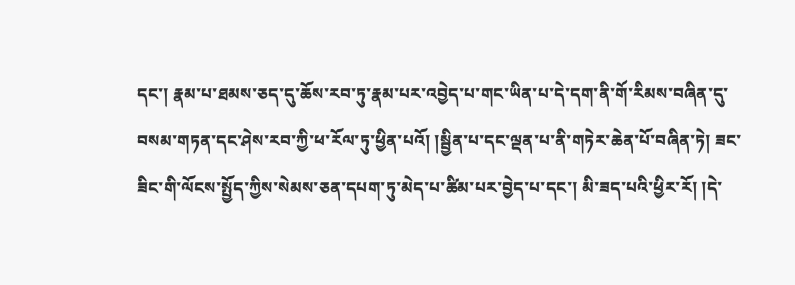དང་། རྣམ་པ་ཐམས་ཅད་དུ་ཆོས་རབ་ཏུ་རྣམ་པར་འབྱེད་པ་གང་ཡིན་པ་དེ་དག་ནི་གོ་རིམས་བཞིན་དུ་བསམ་གཏན་དང་ཤེས་རབ་ཀྱི་ཕ་རོལ་ཏུ་ཕྱིན་པའོ། །སྦྱིན་པ་དང་ལྡན་པ་ནི་གཏེར་ཆེན་པོ་བཞིན་ཏེ། ཟང་ཟིང་གི་ལོངས་སྤྱོད་ཀྱིས་སེམས་ཅན་དཔག་ཏུ་མེད་པ་ཚིམ་པར་བྱེད་པ་དང་། མི་ཟད་པའི་ཕྱིར་རོ། །དེ་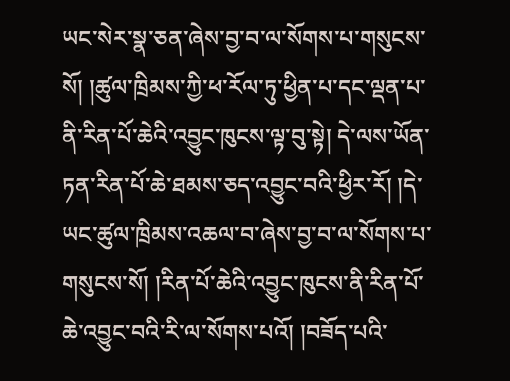ཡང་སེར་སྣ་ཅན་ཞེས་བྱ་བ་ལ་སོགས་པ་གསུངས་སོ། །ཚུལ་ཁྲིམས་ཀྱི་ཕ་རོལ་ཏུ་ཕྱིན་པ་དང་ལྡན་པ་ནི་རིན་པོ་ཆེའི་འབྱུང་ཁུངས་ལྟ་བུ་སྟེ། དེ་ལས་ཡོན་ཏན་རིན་པོ་ཆེ་ཐམས་ཅད་འབྱུང་བའི་ཕྱིར་རོ། །དེ་ཡང་ཚུལ་ཁྲིམས་འཆལ་བ་ཞེས་བྱ་བ་ལ་སོགས་པ་གསུངས་སོ། །རིན་པོ་ཆེའི་འབྱུང་ཁུངས་ནི་རིན་པོ་ཆེ་འབྱུང་བའི་རི་ལ་སོགས་པའོ། །བཟོད་པའི་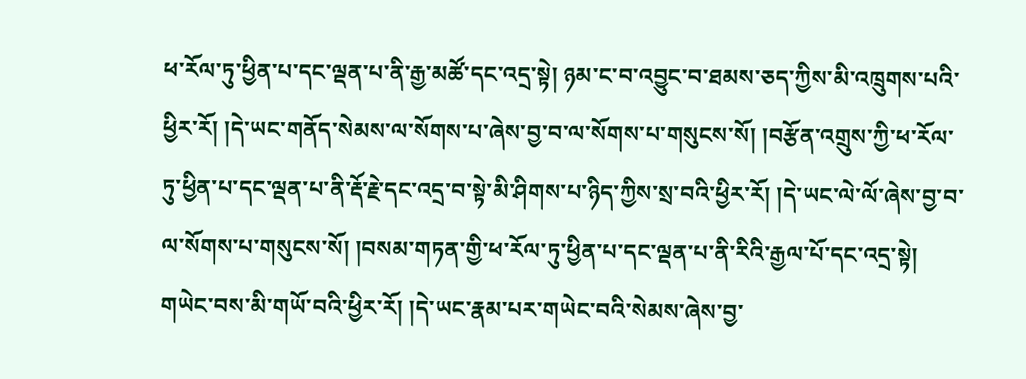ཕ་རོལ་ཏུ་ཕྱིན་པ་དང་ལྡན་པ་ནི་རྒྱ་མཚོ་དང་འདྲ་སྟེ། ཉམ་ང་བ་འབྱུང་བ་ཐམས་ཅད་ཀྱིས་མི་འཁྲུགས་པའི་ཕྱིར་རོ། །དེ་ཡང་གནོད་སེམས་ལ་སོགས་པ་ཞེས་བྱ་བ་ལ་སོགས་པ་གསུངས་སོ། །བརྩོན་འགྲུས་ཀྱི་ཕ་རོལ་ཏུ་ཕྱིན་པ་དང་ལྡན་པ་ནི་རྡོ་རྗེ་དང་འདྲ་བ་སྟེ་མི་ཤིགས་པ་ཉིད་ཀྱིས་སྲ་བའི་ཕྱིར་རོ། །དེ་ཡང་ལེ་ལོ་ཞེས་བྱ་བ་ལ་སོགས་པ་གསུངས་སོ། །བསམ་གཏན་གྱི་ཕ་རོལ་ཏུ་ཕྱིན་པ་དང་ལྡན་པ་ནི་རིའི་རྒྱལ་པོ་དང་འདྲ་སྟེ། གཡེང་བས་མི་གཡོ་བའི་ཕྱིར་རོ། །དེ་ཡང་རྣམ་པར་གཡེང་བའི་སེམས་ཞེས་བྱ་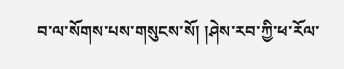བ་ལ་སོགས་པས་གསུངས་སོ། །ཤེས་རབ་ཀྱི་ཕ་རོལ་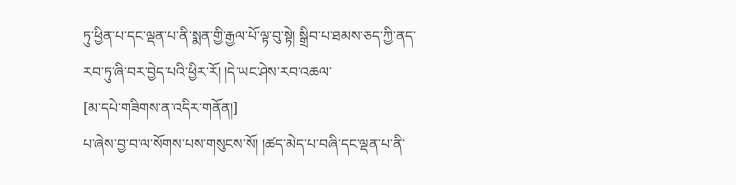ཏུ་ཕྱིན་པ་དང་ལྡན་པ་ནི་སྨན་གྱི་རྒྱལ་པོ་ལྟ་བུ་སྟེ། སྒྲིབ་པ་ཐམས་ཅད་ཀྱི་ནད་རབ་ཏུ་ཞི་བར་བྱེད་པའི་ཕྱིར་རོ། །དེ་ཡང་ཤེས་རབ་འཆལ་
[མ་དཔེ་གཟིགས་ན་འདིར་གནོན།]
པ་ཞེས་བྱ་བ་ལ་སོགས་པས་གསུངས་སོ། །ཚད་མེད་པ་བཞི་དང་ལྡན་པ་ནི་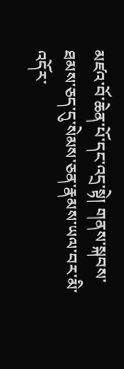མཛའ་བོ་ཆེན་པོ་དང་འདྲ་སྟེ། གནས་སྐབས་ཐམས་ཅད་དུ་སེམས་ཅན་རྣམས་ཡལ་བར་མི་འདོར་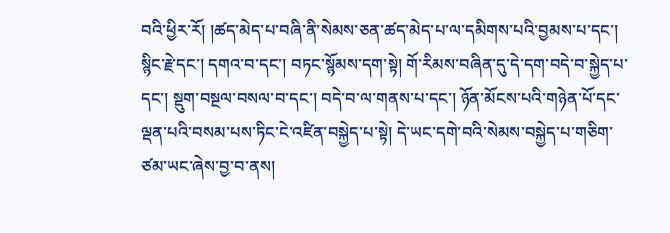བའི་ཕྱིར་རོ། །ཚད་མེད་པ་བཞི་ནི་སེམས་ཅན་ཚད་མེད་པ་ལ་དམིགས་པའི་བྱམས་པ་དང་། སྙིང་རྗེ་དང་། དགའ་བ་དང་། བཏང་སྙོམས་དག་སྟེ། གོ་རིམས་བཞིན་དུ་དེ་དག་བདེ་བ་སྐྱེད་པ་དང་། སྡུག་བསྔལ་བསལ་བ་དང་། བདེ་བ་ལ་གནས་པ་དང་། ཉོན་མོངས་པའི་གཉེན་པོ་དང་ལྡན་པའི་བསམ་པས་ཏིང་ངེ་འཛིན་བསྐྱེད་པ་སྟེ། དེ་ཡང་དགེ་བའི་སེམས་བསྐྱེད་པ་གཅིག་ཙམ་ཡང་ཞེས་བྱ་བ་ནས།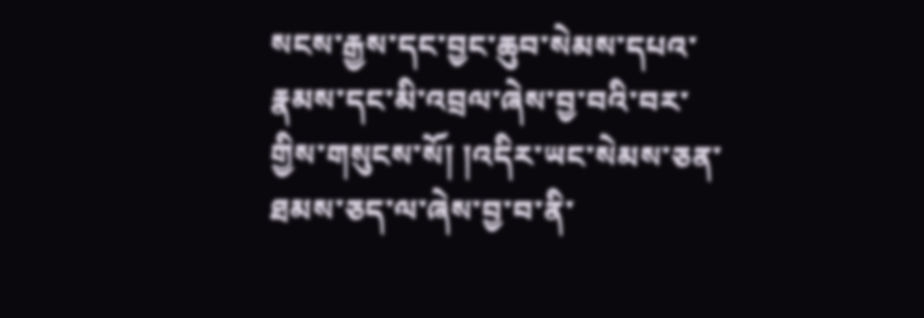སངས་རྒྱས་དང་བྱང་ཆུབ་སེམས་དཔའ་རྣམས་དང་མི་འབྲལ་ཞེས་བྱ་བའི་བར་གྱིས་གསུངས་སོ། །འདིར་ཡང་སེམས་ཅན་ཐམས་ཅད་ལ་ཞེས་བྱ་བ་ནི་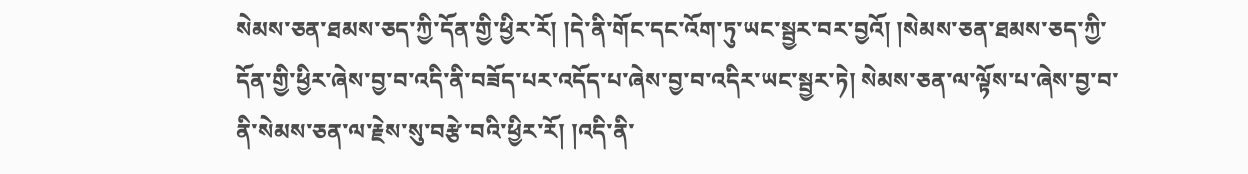སེམས་ཅན་ཐམས་ཅད་ཀྱི་དོན་གྱི་ཕྱིར་རོ། །དེ་ནི་གོང་དང་འོག་ཏུ་ཡང་སྦྱར་བར་བྱའོ། །སེམས་ཅན་ཐམས་ཅད་ཀྱི་དོན་གྱི་ཕྱིར་ཞེས་བྱ་བ་འདི་ནི་བཟོད་པར་འདོད་པ་ཞེས་བྱ་བ་འདིར་ཡང་སྦྱར་ཏེ། སེམས་ཅན་ལ་ལྟོས་པ་ཞེས་བྱ་བ་ནི་སེམས་ཅན་ལ་རྗེས་སུ་བརྩེ་བའི་ཕྱིར་རོ། །འདི་ནི་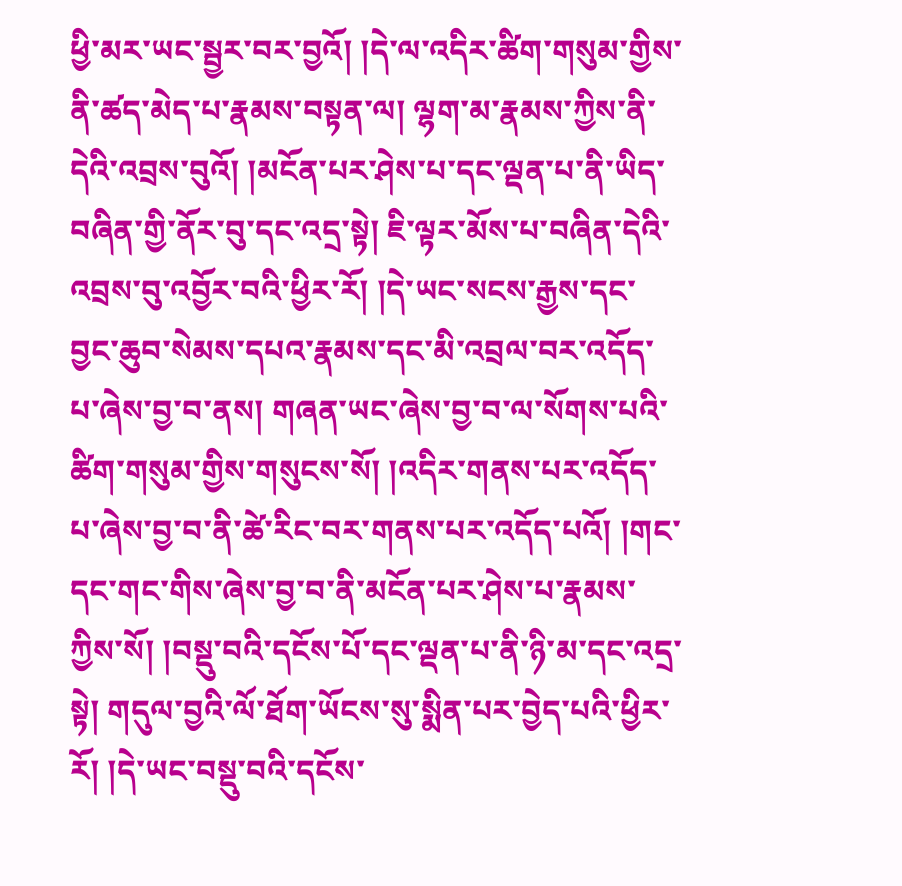ཕྱི་མར་ཡང་སྦྱར་བར་བྱའོ། །དེ་ལ་འདིར་ཚིག་གསུམ་གྱིས་ནི་ཚད་མེད་པ་རྣམས་བསྟན་ལ། ལྷག་མ་རྣམས་ཀྱིས་ནི་དེའི་འབྲས་བུའོ། །མངོན་པར་ཤེས་པ་དང་ལྡན་པ་ནི་ཡིད་བཞིན་གྱི་ནོར་བུ་དང་འདྲ་སྟེ། ཇི་ལྟར་མོས་པ་བཞིན་དེའི་འབྲས་བུ་འབྱོར་བའི་ཕྱིར་རོ། །དེ་ཡང་སངས་རྒྱས་དང་བྱང་ཆུབ་སེམས་དཔའ་རྣམས་དང་མི་འབྲལ་བར་འདོད་པ་ཞེས་བྱ་བ་ནས། གཞན་ཡང་ཞེས་བྱ་བ་ལ་སོགས་པའི་ཚིག་གསུམ་གྱིས་གསུངས་སོ། །འདིར་གནས་པར་འདོད་པ་ཞེས་བྱ་བ་ནི་ཚེ་རིང་བར་གནས་པར་འདོད་པའོ། །གང་དང་གང་གིས་ཞེས་བྱ་བ་ནི་མངོན་པར་ཤེས་པ་རྣམས་ཀྱིས་སོ། །བསྡུ་བའི་དངོས་པོ་དང་ལྡན་པ་ནི་ཉི་མ་དང་འདྲ་སྟེ། གདུལ་བྱའི་ལོ་ཐོག་ཡོངས་སུ་སྨིན་པར་བྱེད་པའི་ཕྱིར་རོ། །དེ་ཡང་བསྡུ་བའི་དངོས་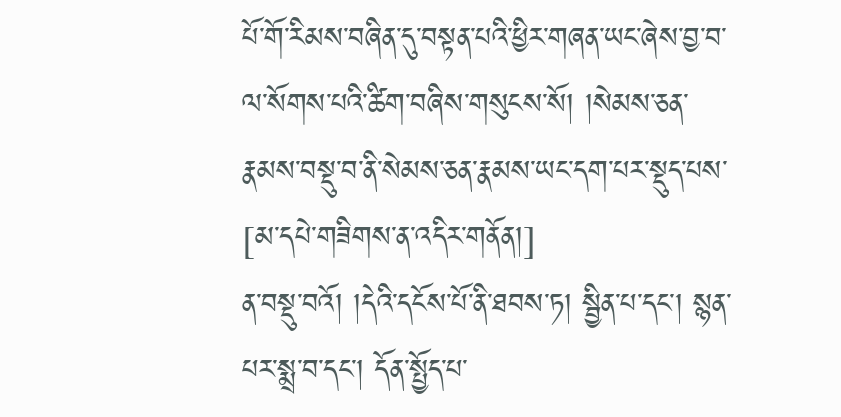པོ་གོ་རིམས་བཞིན་དུ་བསྟན་པའི་ཕྱིར་གཞན་ཡང་ཞེས་བྱ་བ་ལ་སོགས་པའི་ཚིག་བཞིས་གསུངས་སོ། །སེམས་ཅན་རྣམས་བསྡུ་བ་ནི་སེམས་ཅན་རྣམས་ཡང་དག་པར་སྡུད་པས་
[མ་དཔེ་གཟིགས་ན་འདིར་གནོན།]
ན་བསྡུ་བའོ། །དེའི་དངོས་པོ་ནི་ཐབས་ཏ། སྦྱིན་པ་དང་། སྙན་པར་སྨྲ་བ་དང་། དོན་སྤྱོད་པ་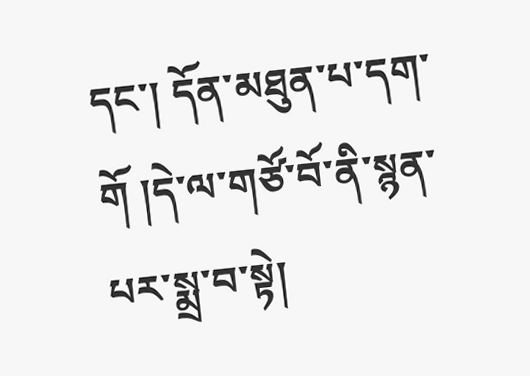དང་། དོན་མཐུན་པ་དག་གོ །དེ་ལ་གཙོ་བོ་ནི་སྙན་པར་སྨྲ་བ་སྟེ།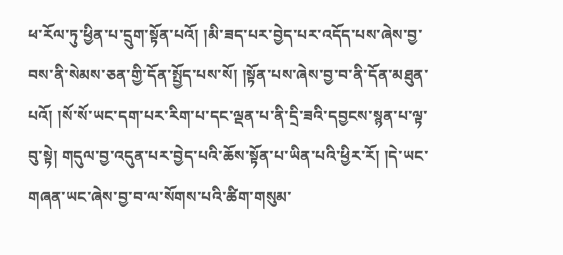ཕ་རོལ་ཏུ་ཕྱིན་པ་དྲུག་སྟོན་པའོ། །མི་ཟད་པར་བྱེད་པར་འདོད་པས་ཞེས་བྱ་བས་ནི་སེམས་ཅན་གྱི་དོན་སྤྱོད་པས་སོ། །སྟོན་པས་ཞེས་བྱ་བ་ནི་དོན་མཐུན་པའོ། །སོ་སོ་ཡང་དག་པར་རིག་པ་དང་ལྡན་པ་ནི་དྲི་ཟའི་དབྱངས་སྙན་པ་ལྟ་བུ་སྟེ། གདུལ་བྱ་འདུན་པར་བྱེད་པའི་ཆོས་སྟོན་པ་ཡིན་པའི་ཕྱིར་རོ། །དེ་ཡང་གཞན་ཡང་ཞེས་བྱ་བ་ལ་སོགས་པའི་ཚིག་གསུམ་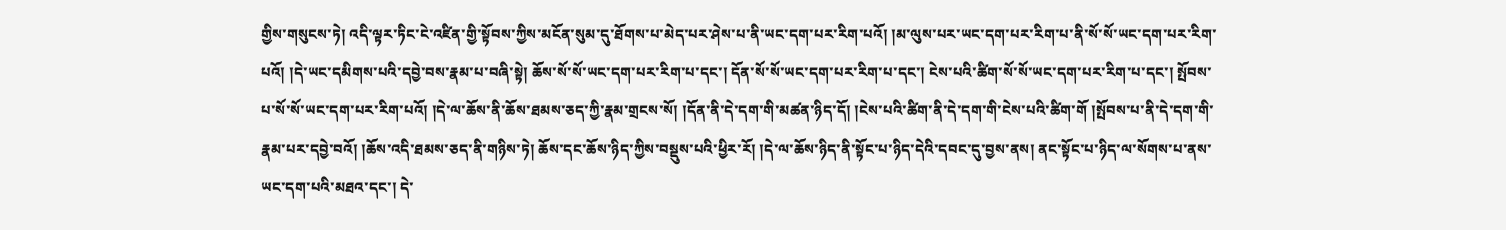གྱིས་གསུངས་ཏེ། འདི་ལྟར་ཏིང་ངེ་འཛིན་གྱི་སྟོབས་ཀྱིས་མངོན་སུམ་དུ་ཐོགས་པ་མེད་པར་ཤེས་པ་ནི་ཡང་དག་པར་རིག་པའོ། །མ་ལུས་པར་ཡང་དག་པར་རིག་པ་ནི་སོ་སོ་ཡང་དག་པར་རིག་པའོ། །དེ་ཡང་དམིགས་པའི་དབྱེ་བས་རྣམ་པ་བཞི་སྟེ། ཆོས་སོ་སོ་ཡང་དག་པར་རིག་པ་དང་། དོན་སོ་སོ་ཡང་དག་པར་རིག་པ་དང་། ངེས་པའི་ཚིག་སོ་སོ་ཡང་དག་པར་རིག་པ་དང་། སྤོབས་པ་སོ་སོ་ཡང་དག་པར་རིག་པའོ། །དེ་ལ་ཆོས་ནི་ཆོས་ཐམས་ཅད་ཀྱི་རྣམ་གྲངས་སོ། །དོན་ནི་དེ་དག་གི་མཚན་ཉིད་དོ། །ངེས་པའི་ཚིག་ནི་དེ་དག་གི་ངེས་པའི་ཚིག་གོ །སྤོབས་པ་ནི་དེ་དག་གི་རྣམ་པར་དབྱེ་བའོ། །ཆོས་འདི་ཐམས་ཅད་ནི་གཉིས་ཏེ། ཆོས་དང་ཆོས་ཉིད་ཀྱིས་བསྡུས་པའི་ཕྱིར་རོ། །དེ་ལ་ཆོས་ཉིད་ནི་སྟོང་པ་ཉིད་དེའི་དབང་དུ་བྱས་ནས། ནང་སྟོང་པ་ཉིད་ལ་སོགས་པ་ནས་ཡང་དག་པའི་མཐའ་དང་། དེ་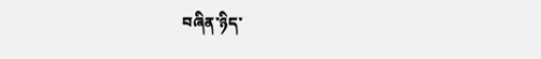བཞིན་ཉིད་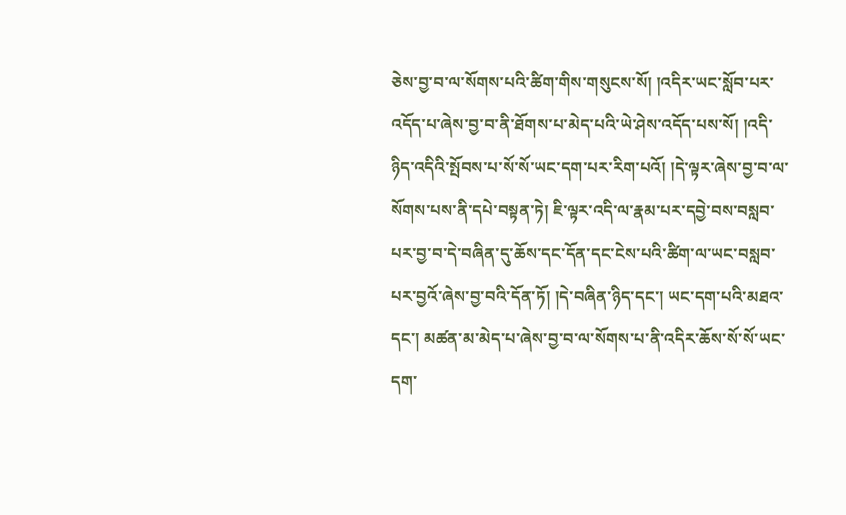ཅེས་བྱ་བ་ལ་སོགས་པའི་ཚིག་གིས་གསུངས་སོ། །འདིར་ཡང་སློབ་པར་འདོད་པ་ཞེས་བྱ་བ་ནི་ཐོགས་པ་མེད་པའི་ཡེ་ཤེས་འདོད་པས་སོ། །འདི་ཉིད་འདིའི་སྤོབས་པ་སོ་སོ་ཡང་དག་པར་རིག་པའོ། །དེ་ལྟར་ཞེས་བྱ་བ་ལ་སོགས་པས་ནི་དཔེ་བསྟན་ཏེ། ཇི་ལྟར་འདི་ལ་རྣམ་པར་དབྱེ་བས་བསླབ་པར་བྱ་བ་དེ་བཞིན་དུ་ཆོས་དང་དོན་དང་ངེས་པའི་ཚིག་ལ་ཡང་བསླབ་པར་བྱའོ་ཞེས་བྱ་བའི་དོན་ཏོ། །དེ་བཞིན་ཉིད་དང་། ཡང་དག་པའི་མཐའ་དང་། མཚན་མ་མེད་པ་ཞེས་བྱ་བ་ལ་སོགས་པ་ནི་འདིར་ཆོས་སོ་སོ་ཡང་དག་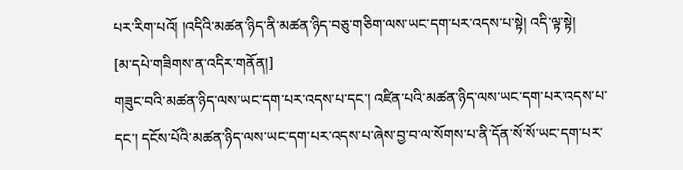པར་རིག་པའོ། །འདིའི་མཚན་ཉིད་ནི་མཚན་ཉིད་བཅུ་གཅིག་ལས་ཡང་དག་པར་འདས་པ་སྟེ། འདི་ལྟ་སྟེ།
[མ་དཔེ་གཟིགས་ན་འདིར་གནོན།]
གཟུང་བའི་མཚན་ཉིད་ལས་ཡང་དག་པར་འདས་པ་དང་། འཛིན་པའི་མཚན་ཉིད་ལས་ཡང་དག་པར་འདས་པ་དང་། དངོས་པོའི་མཚན་ཉིད་ལས་ཡང་དག་པར་འདས་པ་ཞེས་བྱ་བ་ལ་སོགས་པ་ནི་དོན་སོ་སོ་ཡང་དག་པར་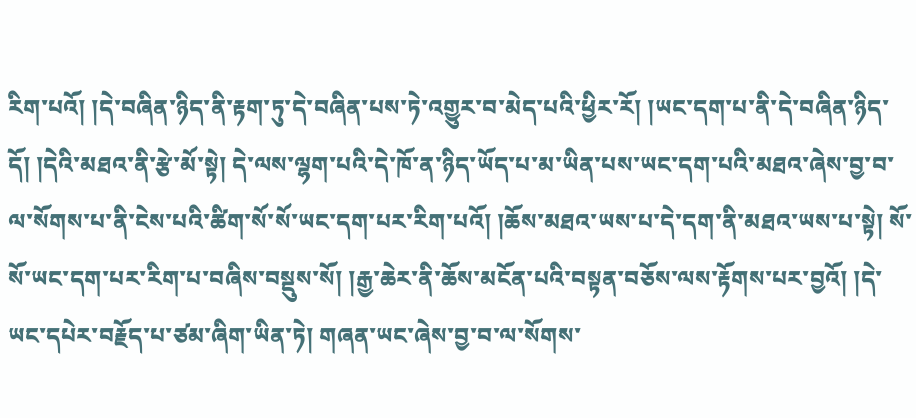རིག་པའོ། །དེ་བཞིན་ཉིད་ནི་རྟག་ཏུ་དེ་བཞིན་པས་ཏེ་འགྱུར་བ་མེད་པའི་ཕྱིར་རོ། །ཡང་དག་པ་ནི་དེ་བཞིན་ཉིད་དོ། །དེའི་མཐའ་ནི་རྩེ་མོ་སྟེ། དེ་ལས་ལྷག་པའི་དེ་ཁོ་ན་ཉིད་ཡོད་པ་མ་ཡིན་པས་ཡང་དག་པའི་མཐའ་ཞེས་བྱ་བ་ལ་སོགས་པ་ནི་ངེས་པའི་ཚིག་སོ་སོ་ཡང་དག་པར་རིག་པའོ། །ཆོས་མཐའ་ཡས་པ་དེ་དག་ནི་མཐའ་ཡས་པ་སྟེ། སོ་སོ་ཡང་དག་པར་རིག་པ་བཞིས་བསྡུས་སོ། །རྒྱ་ཆེར་ནི་ཆོས་མངོན་པའི་བསྟན་བཅོས་ལས་རྟོགས་པར་བྱའོ། །དེ་ཡང་དཔེར་བརྗོད་པ་ཙམ་ཞིག་ཡིན་ཏེ། གཞན་ཡང་ཞེས་བྱ་བ་ལ་སོགས་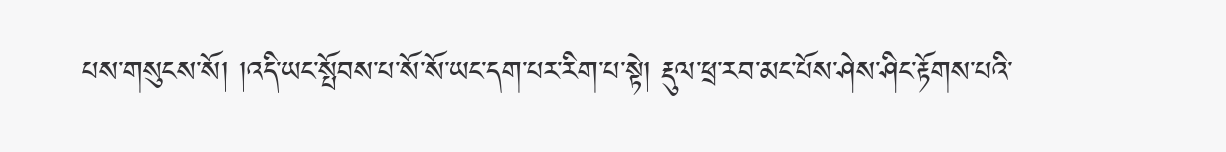པས་གསུངས་སོ། །འདི་ཡང་སྤོབས་པ་སོ་སོ་ཡང་དག་པར་རིག་པ་སྟེ། རྡུལ་ཕྲ་རབ་མང་པོས་ཤེས་ཤིང་རྟོགས་པའི་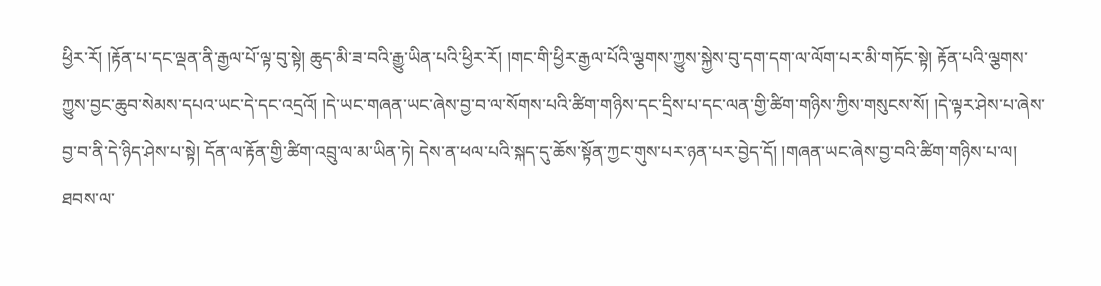ཕྱིར་རོ། །རྟོན་པ་དང་ལྡན་ནི་རྒྱལ་པོ་ལྟ་བུ་སྟེ། ཆུད་མི་ཟ་བའི་རྒྱུ་ཡིན་པའི་ཕྱིར་རོ། །གང་གི་ཕྱིར་རྒྱལ་པོའི་ལྕགས་ཀྱུས་སྐྱེས་བུ་དག་དག་ལ་ལོག་པར་མི་གཏོང་སྟེ། རྟོན་པའི་ལྕགས་ཀྱུས་བྱང་ཆུབ་སེམས་དཔའ་ཡང་དེ་དང་འདྲའོ། །དེ་ཡང་གཞན་ཡང་ཞེས་བྱ་བ་ལ་སོགས་པའི་ཚིག་གཉིས་དང་དྲིས་པ་དང་ལན་གྱི་ཚིག་གཉིས་ཀྱིས་གསུངས་སོ། །དེ་ལྟར་ཤེས་པ་ཞེས་བྱ་བ་ནི་དེ་ཉིད་ཤེས་པ་སྟེ། དོན་ལ་རྟོན་གྱི་ཚིག་འབྲུ་ལ་མ་ཡིན་ཏེ། དེས་ན་ཕལ་པའི་སྐད་དུ་ཆོས་སྟོན་ཀྱང་གུས་པར་ཉན་པར་བྱེད་དོ། །གཞན་ཡང་ཞེས་བྱ་བའི་ཚིག་གཉིས་པ་ལ། ཐབས་ལ་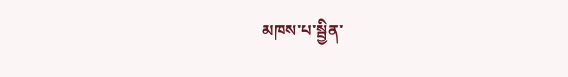མཁས་པ་སྦྱིན་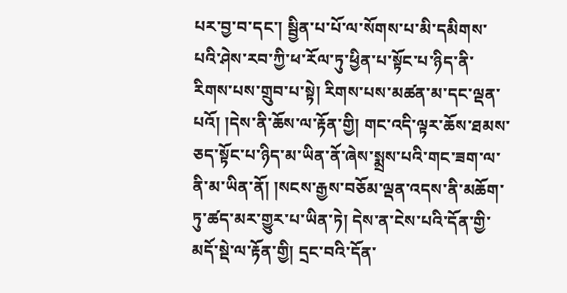པར་བྱ་བ་དང་། སྦྱིན་པ་པོ་ལ་སོགས་པ་མི་དམིགས་པའི་ཤེས་རབ་ཀྱི་ཕ་རོལ་ཏུ་ཕྱིན་པ་སྟོང་པ་ཉིད་ནི་རིགས་པས་གྲུབ་པ་སྟེ། རིགས་པས་མཚན་མ་དང་ལྡན་པའོ། །དེས་ནི་ཆོས་ལ་རྟོན་གྱི། གང་འདི་ལྟར་ཆོས་ཐམས་ཅད་སྟོང་པ་ཉིད་མ་ཡིན་ནོ་ཞེས་སྨྲས་པའི་གང་ཟག་ལ་ནི་མ་ཡིན་ནོ། །སངས་རྒྱས་བཅོམ་ལྡན་འདས་ནི་མཆོག་ཏུ་ཚད་མར་གྱུར་པ་ཡིན་ཏེ། དེས་ན་ངེས་པའི་དོན་གྱི་མདོ་སྡེ་ལ་རྟོན་གྱི། དྲང་བའི་དོན་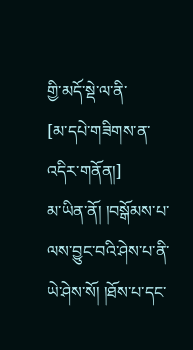གྱི་མདོ་སྡེ་ལ་ནི་
[མ་དཔེ་གཟིགས་ན་འདིར་གནོན།]
མ་ཡིན་ནོ། །བསྒོམས་པ་ལས་བྱུང་བའི་ཤེས་པ་ནི་ཡེ་ཤེས་སོ། །ཐོས་པ་དང་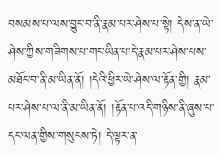བསམས་པ་ལས་བྱུང་བ་ནི་རྣམ་པར་ཤེས་པ་སྟེ། དེས་ན་ཡེ་ཤེས་ཀྱིས་གཟིགས་པ་གང་ཡིན་པ་དེ་རྣམ་པར་ཤེས་པས་མཐོང་བ་ནི་མ་ཡིན་ནོ། །དེའི་ཕྱིར་ཡེ་ཤེས་ལ་རྟོན་གྱི། རྣམ་པར་ཤེས་པ་ལ་ནི་མ་ཡིན་ནོ། །རྟོན་པ་འདི་གཉིས་ནི་ཞུས་པ་དང་ལན་གྱིས་གསུངས་ཏེ། དེ་ལྟར་ན་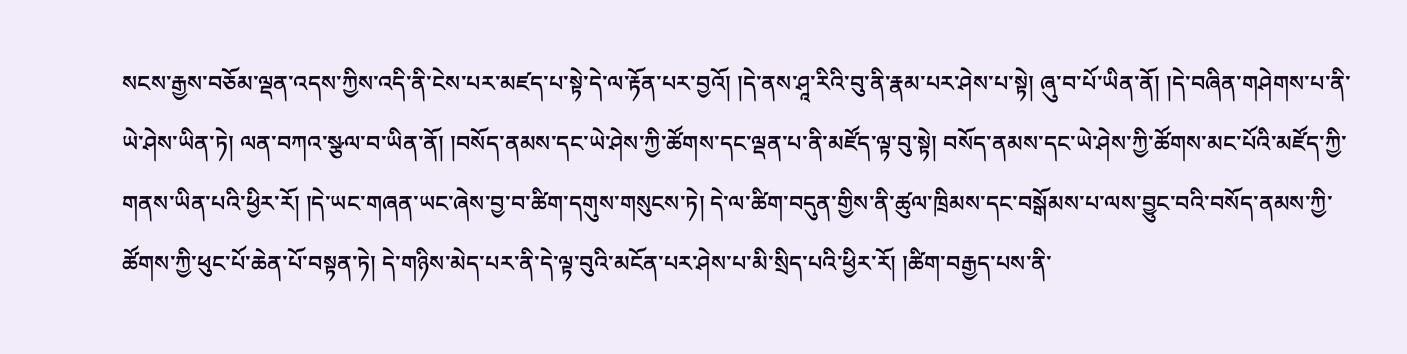སངས་རྒྱས་བཅོམ་ལྡན་འདས་ཀྱིས་འདི་ནི་ངེས་པར་མཛད་པ་སྟེ་དེ་ལ་རྟོན་པར་བྱའོ། །དེ་ནས་ཤཱ་རིའི་བུ་ནི་རྣམ་པར་ཤེས་པ་སྟེ། ཞུ་བ་པོ་ཡིན་ནོ། །དེ་བཞིན་གཤེགས་པ་ནི་ཡེ་ཤེས་ཡིན་ཏེ། ལན་བཀའ་སྩལ་བ་ཡིན་ནོ། །བསོད་ནམས་དང་ཡེ་ཤེས་ཀྱི་ཚོགས་དང་ལྡན་པ་ནི་མཛོད་ལྟ་བུ་སྟེ། བསོད་ནམས་དང་ཡེ་ཤེས་ཀྱི་ཚོགས་མང་པོའི་མཛོད་ཀྱི་གནས་ཡིན་པའི་ཕྱིར་རོ། །དེ་ཡང་གཞན་ཡང་ཞེས་བྱ་བ་ཚིག་དགུས་གསུངས་ཏེ། དེ་ལ་ཚིག་བདུན་གྱིས་ནི་ཚུལ་ཁྲིམས་དང་བསྒོམས་པ་ལས་བྱུང་བའི་བསོད་ནམས་ཀྱི་ཚོགས་ཀྱི་ཕུང་པོ་ཆེན་པོ་བསྟན་ཏེ། དེ་གཉིས་མེད་པར་ནི་དེ་ལྟ་བུའི་མངོན་པར་ཤེས་པ་མི་སྲིད་པའི་ཕྱིར་རོ། །ཚིག་བརྒྱད་པས་ནི་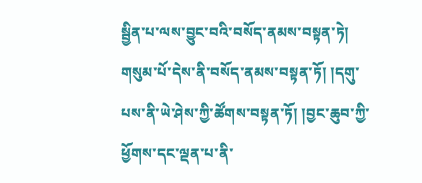སྦྱིན་པ་ལས་བྱུང་བའི་བསོད་ནམས་བསྟན་ཏེ། གསུམ་པོ་དེས་ནི་བསོད་ནམས་བསྟན་ཏོ། །དགུ་པས་ནི་ཡེ་ཤེས་ཀྱི་ཚོགས་བསྟན་ཏོ། །བྱང་ཆུབ་ཀྱི་ཕྱོགས་དང་ལྡན་པ་ནི་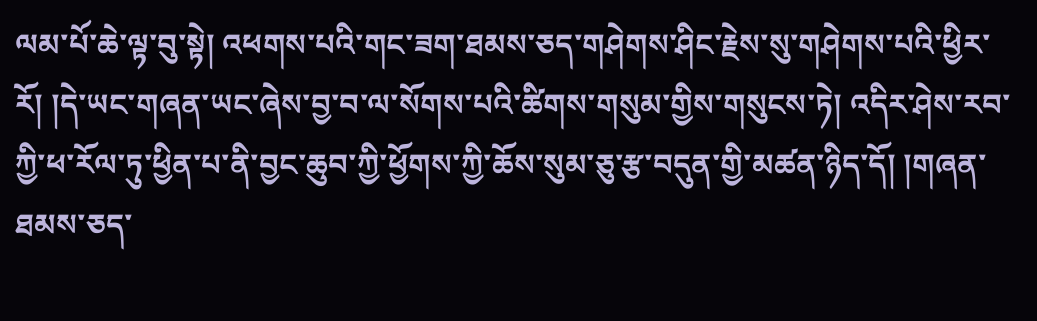ལམ་པོ་ཆེ་ལྟ་བུ་སྟེ། འཕགས་པའི་གང་ཟག་ཐམས་ཅད་གཤེགས་ཤིང་རྗེས་སུ་གཤེགས་པའི་ཕྱིར་རོ། །དེ་ཡང་གཞན་ཡང་ཞེས་བྱ་བ་ལ་སོགས་པའི་ཚིགས་གསུམ་གྱིས་གསུངས་ཏེ། འདིར་ཤེས་རབ་ཀྱི་ཕ་རོལ་ཏུ་ཕྱིན་པ་ནི་བྱང་ཆུབ་ཀྱི་ཕྱོགས་ཀྱི་ཆོས་སུམ་ཅུ་རྩ་བདུན་གྱི་མཚན་ཉིད་དོ། །གཞན་ཐམས་ཅད་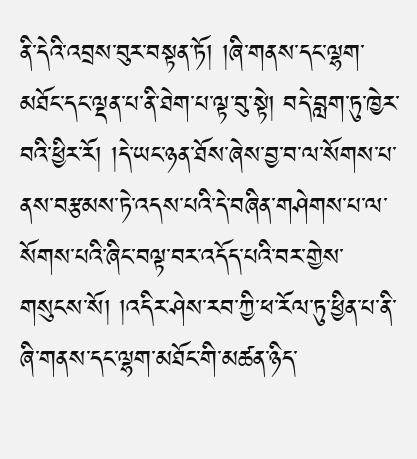ནི་དེའི་འབྲས་བུར་བསྟན་ཏོ། །ཞི་གནས་དང་ལྷག་མཐོང་དང་ལྡན་པ་ནི་ཐེག་པ་ལྟ་བུ་སྟེ། བདེ་བླག་ཏུ་ཁྱེར་བའི་ཕྱིར་རོ། །དེ་ཡང་ཉན་ཐོས་ཞེས་བྱ་བ་ལ་སོགས་པ་ནས་བརྩམས་ཏེ་འདས་པའི་དེ་བཞིན་གཤེགས་པ་ལ་སོགས་པའི་ཞིང་བལྟ་བར་འདོད་པའི་བར་གྱེས་གསུངས་སོ། །འདིར་ཤེས་རབ་ཀྱི་ཕ་རོལ་ཏུ་ཕྱིན་པ་ནི་ཞི་གནས་དང་ལྷག་མཐོང་གི་མཚན་ཉིད་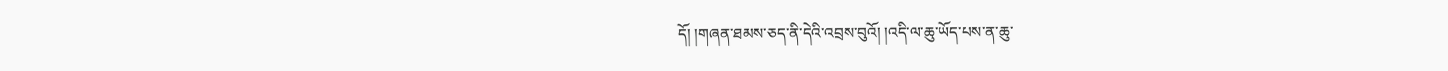དོ། །གཞན་ཐམས་ཅད་ནི་དེའི་འབྲས་བུའོ། །འདི་ལ་ཆུ་ཡོད་པས་ན་ཆུ་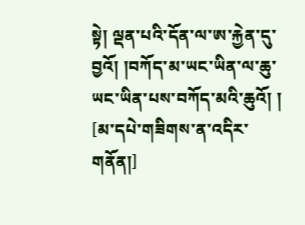སྟེ། ལྡན་པའི་དོན་ལ་ཨ་རྐྱེན་དུ་བྱའོ། །བཀོད་མ་ཡང་ཡིན་ལ་ཆུ་ཡང་ཡིན་པས་བཀོད་མའི་ཆུའོ། །
[མ་དཔེ་གཟིགས་ན་འདིར་གནོན།]